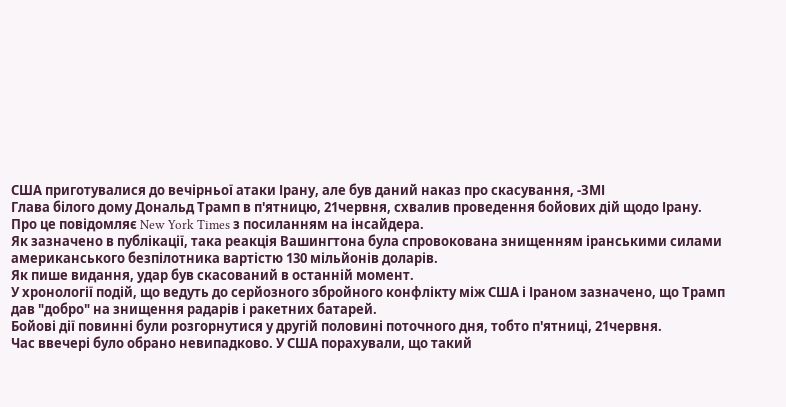США приготувалися до вечірньої атаки Ірану, але був даний наказ про скасування, -ЗМІ
Глава білого дому Дональд Трамп в п'ятницю, 21червня, схвалив проведення бойових дій щодо Ірану.
Про це повідомляє New York Times з посиланням на інсайдера.
Як зазначено в публікації, така реакція Вашингтона була спровокована знищенням іранськими силами американського безпілотника вартістю 130 мільйонів доларів.
Як пише видання, удар був скасований в останній момент.
У хронології подій, що ведуть до серйозного збройного конфлікту між США і Іраном зазначено, що Трамп дав "добро" на знищення радарів і ракетних батарей.
Бойові дії повинні були розгорнутися у другій половині поточного дня, тобто п'ятниці, 21червня.
Час ввечері було обрано невипадково. У США порахували, що такий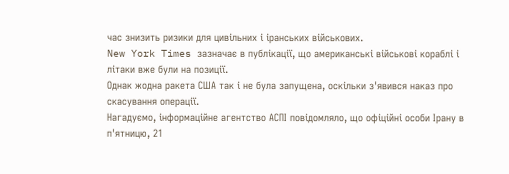час знизить ризики для цивільних і іранських військових.
New York Times зазначає в публікації, що американські військові кораблі і літаки вже були на позиції.
Однак жодна ракета США так і не була запущена, оскільки з'явився наказ про скасування операції.
Нагадуємо, інформаційне агентство АСПІ повідомляло, що офіційні особи Ірану в п'ятницю, 21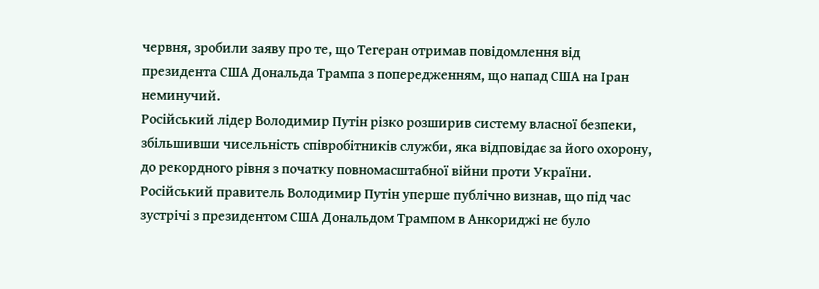червня, зробили заяву про те, що Тегеран отримав повідомлення від президента США Дональда Трампа з попередженням, що напад США на Іран неминучий.
Російський лідер Володимир Путін різко розширив систему власної безпеки, збільшивши чисельність співробітників служби, яка відповідає за його охорону, до рекордного рівня з початку повномасштабної війни проти України.
Російський правитель Володимир Путін уперше публічно визнав, що під час зустрічі з президентом США Дональдом Трампом в Анкориджі не було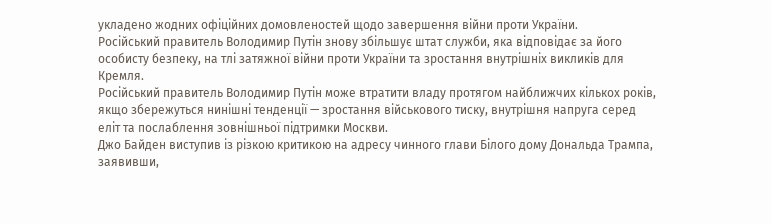укладено жодних офіційних домовленостей щодо завершення війни проти України.
Російський правитель Володимир Путін знову збільшує штат служби, яка відповідає за його особисту безпеку, на тлі затяжної війни проти України та зростання внутрішніх викликів для Кремля.
Російський правитель Володимир Путін може втратити владу протягом найближчих кількох років, якщо збережуться нинішні тенденції — зростання військового тиску, внутрішня напруга серед еліт та послаблення зовнішньої підтримки Москви.
Джо Байден виступив із різкою критикою на адресу чинного глави Білого дому Дональда Трампа, заявивши,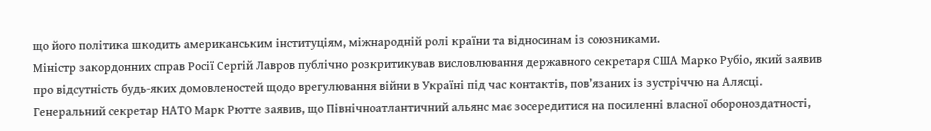що його політика шкодить американським інституціям, міжнародній ролі країни та відносинам із союзниками.
Міністр закордонних справ Росії Сергій Лавров публічно розкритикував висловлювання державного секретаря США Марко Рубіо, який заявив про відсутність будь-яких домовленостей щодо врегулювання війни в Україні під час контактів, пов’язаних із зустріччю на Алясці.
Генеральний секретар НАТО Марк Рютте заявив, що Північноатлантичний альянс має зосередитися на посиленні власної обороноздатності,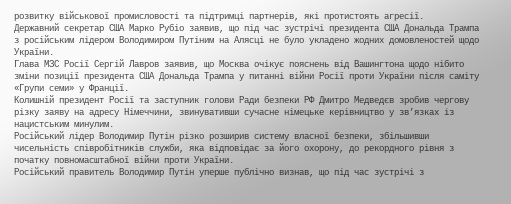розвитку військової промисловості та підтримці партнерів, які протистоять агресії.
Державний секретар США Марко Рубіо заявив, що під час зустрічі президента США Дональда Трампа з російським лідером Володимиром Путіним на Алясці не було укладено жодних домовленостей щодо України.
Глава МЗС Росії Сергій Лавров заявив, що Москва очікує пояснень від Вашингтона щодо нібито зміни позиції президента США Дональда Трампа у питанні війни Росії проти України після саміту «Групи семи» у Франції.
Колишній президент Росії та заступник голови Ради безпеки РФ Дмитро Медведєв зробив чергову різку заяву на адресу Німеччини, звинувативши сучасне німецьке керівництво у зв’язках із нацистським минулим.
Російський лідер Володимир Путін різко розширив систему власної безпеки, збільшивши чисельність співробітників служби, яка відповідає за його охорону, до рекордного рівня з початку повномасштабної війни проти України.
Російський правитель Володимир Путін уперше публічно визнав, що під час зустрічі з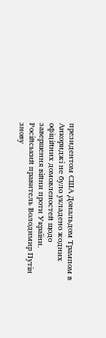президентом США Дональдом Трампом в Анкориджі не було укладено жодних офіційних домовленостей щодо завершення війни проти України.
Російський правитель Володимир Путін знову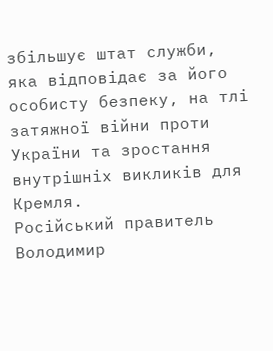збільшує штат служби, яка відповідає за його особисту безпеку, на тлі затяжної війни проти України та зростання внутрішніх викликів для Кремля.
Російський правитель Володимир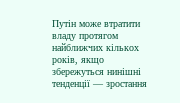Путін може втратити владу протягом найближчих кількох років, якщо збережуться нинішні тенденції — зростання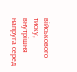військового тиску, внутрішня напруга серед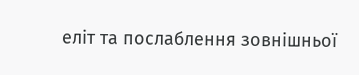еліт та послаблення зовнішньої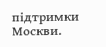підтримки Москви.